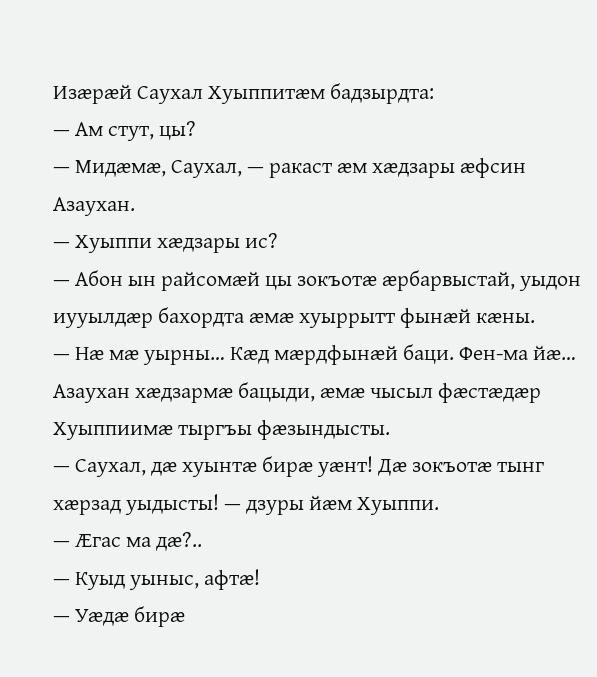Изӕрӕй Саухал Хуыппитӕм бадзырдта:
— Ам стут, цы?
— Мидӕмӕ, Саухал, — ракаст ӕм хӕдзары ӕфсин Азаухан.
— Хуыппи хӕдзары ис?
— Абон ын райсомӕй цы зокъотӕ ӕрбарвыстай, уыдон иууылдӕр бахордта ӕмӕ хуыррытт фынӕй кӕны.
— Нӕ мӕ уырны… Кӕд мӕрдфынӕй баци. Фен-ма йӕ…
Азаухан хӕдзармӕ бацыди, ӕмӕ чысыл фӕстӕдӕр Хуыппиимӕ тыргъы фӕзындысты.
— Саухал, дӕ хуынтӕ бирӕ уӕнт! Дӕ зокъотӕ тынг хӕрзад уыдысты! — дзуры йӕм Хуыппи.
— Ӕгас ма дӕ?..
— Куыд уыныс, афтӕ!
— Уӕдӕ бирӕ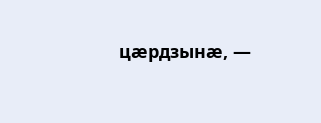цӕрдзынӕ, —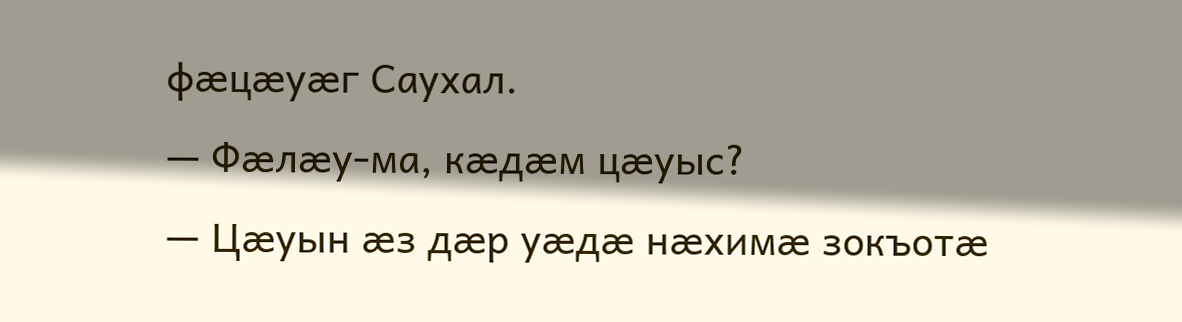фӕцӕуӕг Саухал.
— Фӕлӕу-ма, кӕдӕм цӕуыс?
— Цӕуын ӕз дӕр уӕдӕ нӕхимӕ зокъотӕ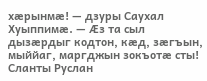хӕрынмӕ! — дзуры Саухал Хуыппимӕ. — Ӕз та сыл дызӕрдыг кодтон, кӕд, зӕгъын, мыййаг, маргджын зокъотӕ сты!
Сланты Руслан